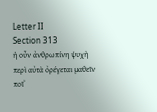Letter II
Section 313
ἡ οὖν ἀνθρωπίνη ψυχὴ περὶ αὐτὰ ὀρέγεται μαθεῖν ποῖʼ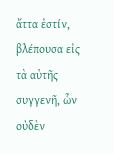ἄττα ἐστίν, βλέπουσα εἰς τὰ αὑτῆς συγγενῆ, ὧν οὐδὲν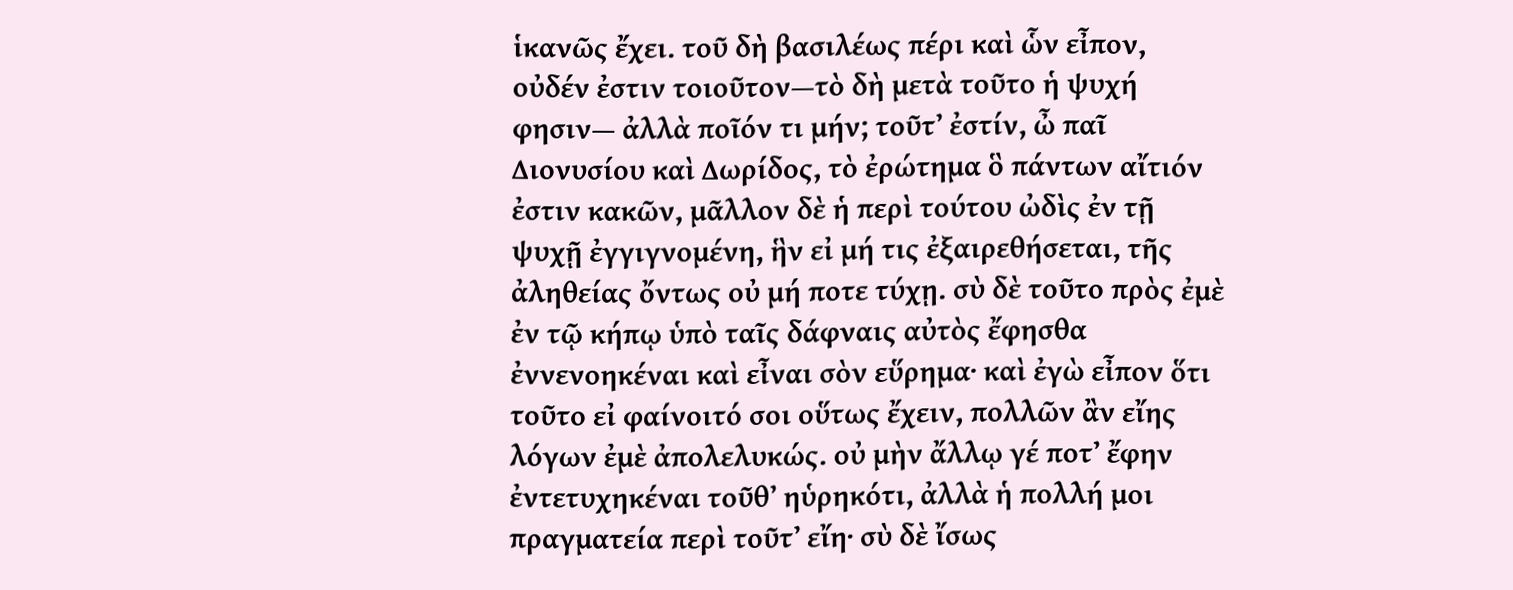ἱκανῶς ἔχει. τοῦ δὴ βασιλέως πέρι καὶ ὧν εἶπον, οὐδέν ἐστιν τοιοῦτον—τὸ δὴ μετὰ τοῦτο ἡ ψυχή φησιν— ἀλλὰ ποῖόν τι μήν; τοῦτʼ ἐστίν, ὦ παῖ Διονυσίου καὶ Δωρίδος, τὸ ἐρώτημα ὃ πάντων αἴτιόν ἐστιν κακῶν, μᾶλλον δὲ ἡ περὶ τούτου ὠδὶς ἐν τῇ ψυχῇ ἐγγιγνομένη, ἣν εἰ μή τις ἐξαιρεθήσεται, τῆς ἀληθείας ὄντως οὐ μή ποτε τύχῃ. σὺ δὲ τοῦτο πρὸς ἐμὲ ἐν τῷ κήπῳ ὑπὸ ταῖς δάφναις αὐτὸς ἔφησθα ἐννενοηκέναι καὶ εἶναι σὸν εὕρημα· καὶ ἐγὼ εἶπον ὅτι τοῦτο εἰ φαίνοιτό σοι οὕτως ἔχειν, πολλῶν ἂν εἴης λόγων ἐμὲ ἀπολελυκώς. οὐ μὴν ἄλλῳ γέ ποτʼ ἔφην ἐντετυχηκέναι τοῦθʼ ηὑρηκότι, ἀλλὰ ἡ πολλή μοι πραγματεία περὶ τοῦτʼ εἴη· σὺ δὲ ἴσως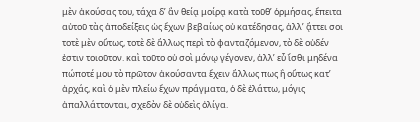μὲν ἀκούσας του, τάχα δʼ ἂν θείᾳ μοίρᾳ κατὰ τοῦθʼ ὁρμήσας, ἔπειτα αὐτοῦ τὰς ἀποδείξεις ὡς ἔχων βεβαίως οὐ κατέδησας, ἀλλʼ ᾄττει σοι τοτὲ μὲν οὕτως, τοτὲ δὲ ἄλλως περὶ τὸ φανταζόμενον, τὸ δὲ οὐδέν ἐστιν τοιοῦτον. καὶ τοῦτο οὐ σοὶ μόνῳ γέγονεν, ἀλλʼ εὖ ἴσθι μηδένα πώποτέ μου τὸ πρῶτον ἀκούσαντα ἔχειν ἄλλως πως ἢ οὕτως κατʼ ἀρχάς, καὶ ὁ μὲν πλείω ἔχων πράγματα, ὁ δὲ ἐλάττω, μόγις ἀπαλλάττονται, σχεδὸν δὲ οὐδεὶς ὀλίγα.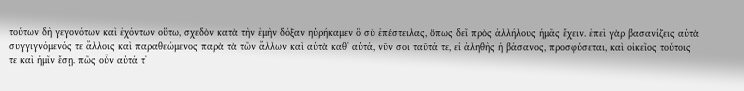τούτων δὴ γεγονότων καὶ ἐχόντων οὕτω, σχεδὸν κατὰ τὴν ἐμὴν δόξαν ηὑρήκαμεν ὃ σὺ ἐπέστειλας, ὅπως δεῖ πρὸς ἀλλήλους ἡμᾶς ἔχειν. ἐπεὶ γὰρ βασανίζεις αὐτὰ συγγιγνόμενός τε ἄλλοις καὶ παραθεώμενος παρὰ τὰ τῶν ἄλλων καὶ αὐτὰ καθʼ αὑτά, νῦν σοι ταῦτά τε, εἰ ἀληθὴς ἡ βάσανος, προσφύσεται, καὶ οἰκεῖος τούτοις τε καὶ ἡμῖν ἔσῃ. πῶς οὖν αὐτά τʼ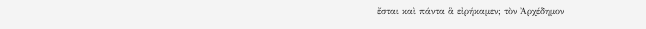ἔσται καὶ πάντα ἃ εἰρήκαμεν; τὸν Ἀρχέδημον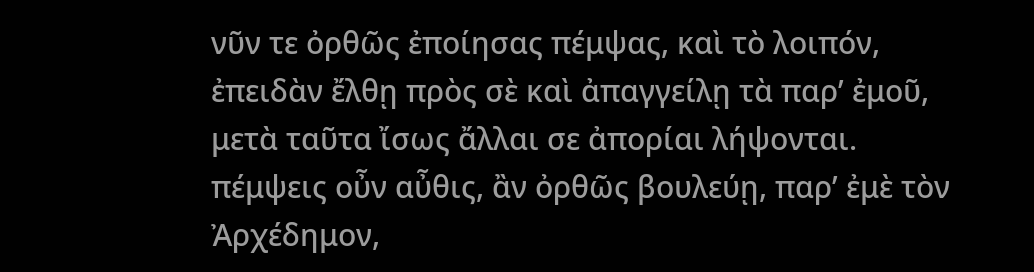νῦν τε ὀρθῶς ἐποίησας πέμψας, καὶ τὸ λοιπόν, ἐπειδὰν ἔλθῃ πρὸς σὲ καὶ ἀπαγγείλῃ τὰ παρʼ ἐμοῦ, μετὰ ταῦτα ἴσως ἄλλαι σε ἀπορίαι λήψονται. πέμψεις οὖν αὖθις, ἂν ὀρθῶς βουλεύῃ, παρʼ ἐμὲ τὸν Ἀρχέδημον,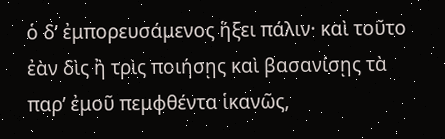ὁ δʼ ἐμπορευσάμενος ἥξει πάλιν· καὶ τοῦτο ἐὰν δὶς ἢ τρὶς ποιήσῃς καὶ βασανίσῃς τὰ παρʼ ἐμοῦ πεμφθέντα ἱκανῶς,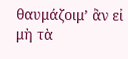θαυμάζοιμʼ ἂν εἰ μὴ τὰ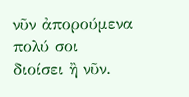νῦν ἀπορούμενα πολύ σοι διοίσει ἢ νῦν.